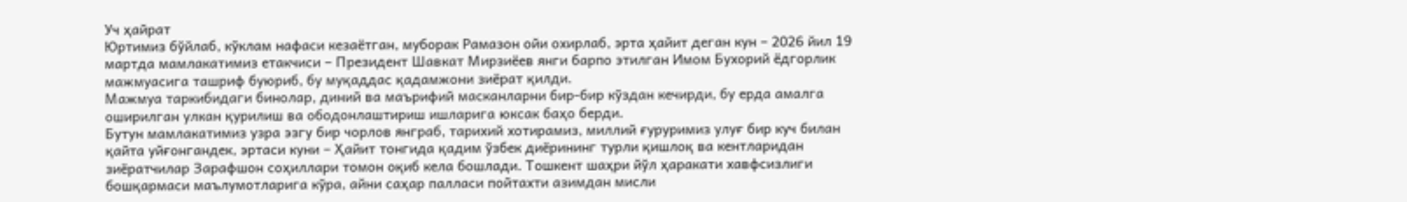Уч ҳайрат
Юртимиз бўйлаб, кўклам нафаси кезаётган, муборак Рамазон ойи охирлаб, эрта ҳайит деган кун – 2026 йил 19 мартда мамлакатимиз етакчиси – Президент Шавкат Мирзиёев янги барпо этилган Имом Бухорий ёдгорлик мажмуасига ташриф буюриб, бу муқаддас қадамжони зиёрат қилди.
Мажмуа таркибидаги бинолар, диний ва маърифий масканларни бир-бир кўздан кечирди, бу ерда амалга оширилган улкан қурилиш ва ободонлаштириш ишларига юксак баҳо берди.
Бутун мамлакатимиз узра эзгу бир чорлов янграб, тарихий хотирамиз, миллий ғуруримиз улуғ бир куч билан қайта уйғонгандек, эртаси куни – Ҳайит тонгида қадим ўзбек диёрининг турли қишлоқ ва кентларидан зиёратчилар Зарафшон соҳиллари томон оқиб кела бошлади. Тошкент шаҳри йўл ҳаракати хавфсизлиги бошқармаси маълумотларига кўра, айни саҳар палласи пойтахти азимдан мисли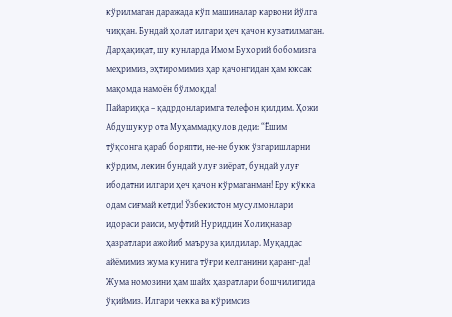кўрилмаган даражада кўп машиналар карвони йўлга чиққан. Бундай ҳолат илгари ҳеч қачон кузатилмаган.
Дарҳақиқат, шу кунларда Имом Бухорий бобомизга меҳримиз, эҳтиромимиз ҳар қачонгидан ҳам юксак мақомда намоён бўлмоқда!
Пайариққа – қадрдонларимга телефон қилдим. Ҳожи Абдушукур ота Муҳаммадқулов деди: “Ёшим тўқсонга қараб боряпти, не-не буюк ўзгаришларни кўрдим, лекин бундай улуғ зиёрат, бундай улуғ ибодатни илгари ҳеч қачон кўрмаганман! Еру кўкка одам сиғмай кетди! Ўзбекистон мусулмонлари идораси раиси, муфтий Нуриддин Холиқназар ҳазратлари ажойиб маъруза қилдилар. Муқаддас айёмимиз жума кунига тўғри келганини қаранг-да! Жума номозини ҳам шайх ҳазратлари бошчилигида ўқиймиз. Илгари чекка ва кўримсиз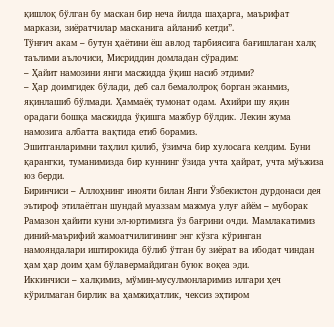қишлоқ бўлган бу маскан бир неча йилда шаҳарга, маърифат маркази, зиёратчилар масканига айланиб кетди”.
Тўнғич акам – бутун ҳаётини ёш авлод тарбиясига бағишлаган халқ таълими аълочиси, Мисриддин домладан сўрадим:
– Ҳайит намозини янги масжидда ўқиш насиб этдими?
– Ҳар доимгидек бўлади, деб сал бемалолроқ борган эканмиз, яқинлашиб бўлмади. Ҳаммаёқ тумонат одам. Ахийри шу яқин орадаги бошқа масжидда ўқишга мажбур бўлдик. Лекин жума намозига албатта вақтида етиб борамиз.
Эшитганларимни таҳлил қилиб, ўзимча бир хулосага келдим. Буни қарангки, туманимизда бир куннинг ўзида учта ҳайрат, учта мўъжиза юз берди.
Биринчиси – Аллоҳнинг инояти билан Янги Ўзбекистон дурдонаси дея эътироф этилаётган шундай муаззам мажмуа улуғ айём – муборак Рамазон ҳайити куни эл-юртимизга ўз бағрини очди. Мамлакатимиз диний-маърифий жамоатчилигининг энг кўзга кўринган намояндалари иштирокида бўлиб ўтган бу зиёрат ва ибодат чиндан ҳам ҳар доим ҳам бўлавермайдиган буюк воқеа эди.
Иккинчиси – халқимиз, мўмин-мусулмонларимиз илгари ҳеч кўрилмаган бирлик ва ҳамжиҳатлик, чексиз эҳтиром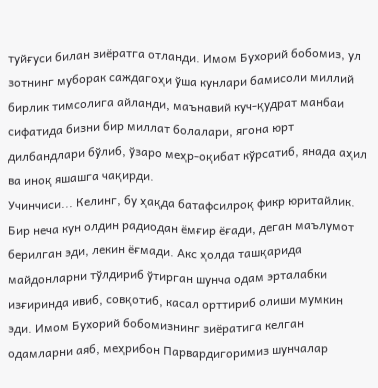туйғуси билан зиёратга отланди. Имом Бухорий бобомиз, ул зотнинг муборак саждагоҳи ўша кунлари бамисоли миллий бирлик тимсолига айланди, маънавий куч-қудрат манбаи сифатида бизни бир миллат болалари, ягона юрт дилбандлари бўлиб, ўзаро меҳр-оқибат кўрсатиб, янада аҳил ва иноқ яшашга чақирди.
Учинчиси... Келинг, бу ҳақда батафсилроқ фикр юритайлик.
Бир неча кун олдин радиодан ёмғир ёғади, деган маълумот берилган эди, лекин ёғмади. Акс ҳолда ташқарида майдонларни тўлдириб ўтирган шунча одам эрталабки изғиринда ивиб, совқотиб, касал орттириб олиши мумкин эди. Имом Бухорий бобомизнинг зиёратига келган одамларни аяб, меҳрибон Парвардигоримиз шунчалар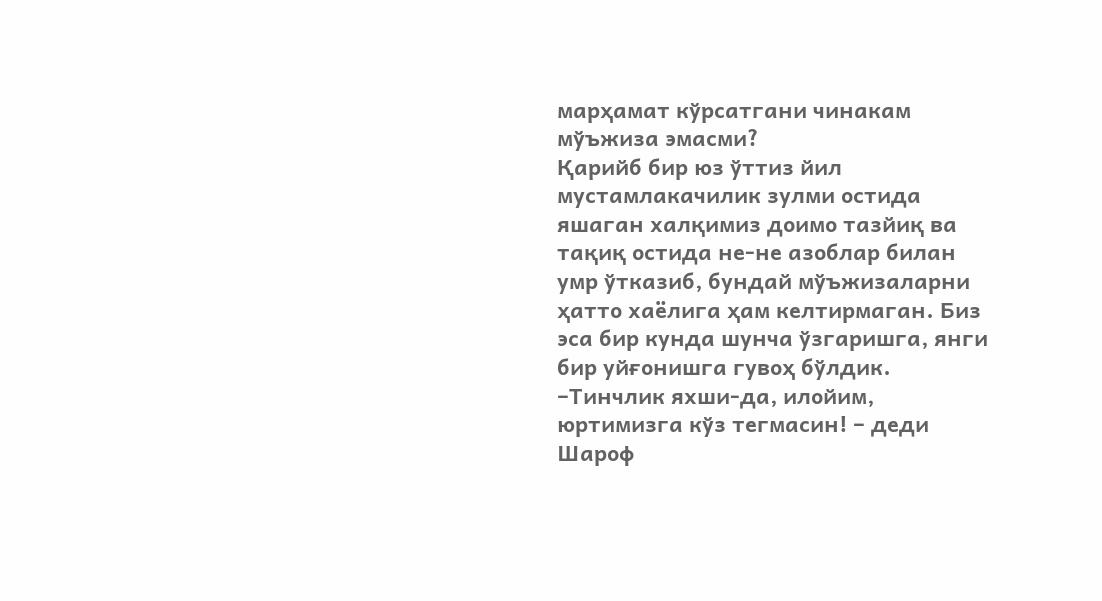марҳамат кўрсатгани чинакам мўъжиза эмасми?
Қарийб бир юз ўттиз йил мустамлакачилик зулми остида яшаган халқимиз доимо тазйиқ ва тақиқ остида не-не азоблар билан умр ўтказиб, бундай мўъжизаларни ҳатто хаёлига ҳам келтирмаган. Биз эса бир кунда шунча ўзгаришга, янги бир уйғонишга гувоҳ бўлдик.
–Тинчлик яхши-да, илойим, юртимизга кўз тегмасин! – деди Шароф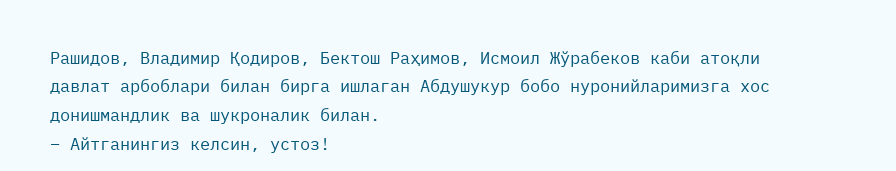Рашидов, Владимир Қодиров, Бектош Раҳимов, Исмоил Жўрабеков каби атоқли давлат арбоблари билан бирга ишлаган Абдушукур бобо нуронийларимизга хос донишмандлик ва шукроналик билан.
– Айтганингиз келсин, устоз!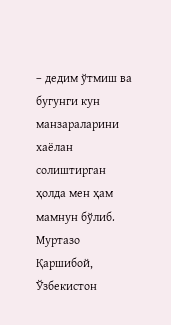– дедим ўтмиш ва бугунги кун манзараларини хаёлан солиштирган ҳолда мен ҳам мамнун бўлиб.
Муртазо Қаршибой,
Ўзбекистон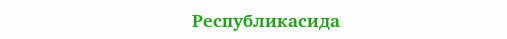Республикасида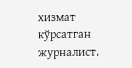хизмат кўрсатган журналист.